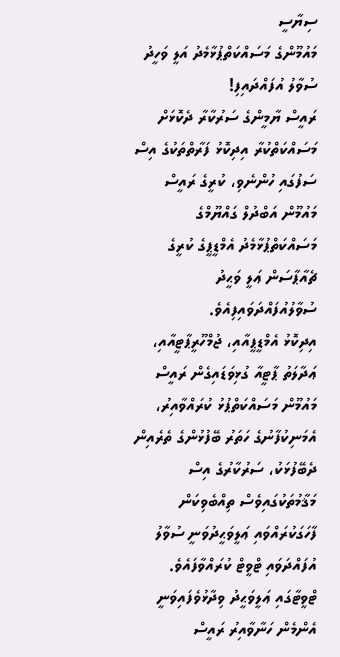ސިޔާސީ
މައުމޫންގެ މަސައްކަތްޕުޅާމެދު އަލީ ވަހީދު ސުވާލު އުފައްދައިފި!
ރައީސް ޔާމީންގެ ސަރުކާރާ ދެކޮޅަށް މަސައްކަތްކުރާ އިދިކޮޅު ފަރާތްތަކުގެ އިސް ސަފުގައި ހުންނެވި، ކުރީގެ ރައީސް މައުމޫން އަބްދުލް ގައްޔޫމްގެ މަސައްކަތްޕުޅާމެދު އެމްޑީޕީގެ ކުރީގެ ޗެއާޕާސަން ޢަލީ ވަޙީދު ސުވާލުއުފައްދަވައިފިއެވެ.
އިދިކޮޅު އެމްޑީޕީއާއި، ޖުމްހޫރީޕާޓީއާއި، ޢަދާލަތު ޕާޓީއާ ގުޅިވަޑައިގެން ރައީސް މައުމޫން މަސައްކަތްޕުޅު ކުރައްވާއިރު، އެމަނިކުފާނުގެ ހަތަރު ބޭފުޅުންގެ ތެރެއިން ދެބޭފުޅަކު، ސަރުކާރުގެ އިސް މަޤާމުތަކުގައިވެސް ތިއްބެވިކަން ފާހަގަކުރައްވައި ޢަލީވަޙީދުވަނީ ސުވާލު އުފައްދަވައި ޓްވީޓް ކުރައްވާފައެވެ. ޓްވީޓާގައި ޢަލީވަޙީދު ވިދާޅުވެފައިވަނީ އެންމެން ހަނާވާއިރު ރައީސް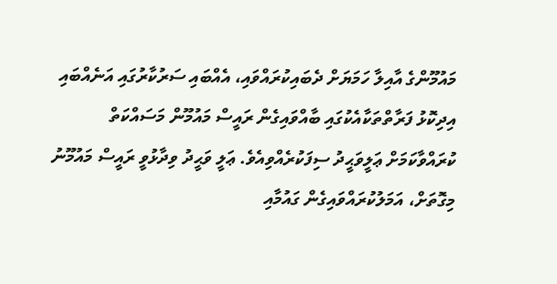މައުމޫންގެ އާއިލާ ހަމަޔަށް ދެބައިކުރައްވައި، އެއްބައި ސަރުކާރުގައި އަނެއްބައި އިދިކޮޅު ފަރާތްތަކާއެކުގައި ބާއްވައިގެން ރައީސް މައުމޫން މަސައްކަތް ކުރައްވާކަމަށް ޢަލީވަޙީދު ސިފަކުރެއްވިއެވެ. ޢަލީ ވަޙީދު ވިދާޅުވީ ރައީސް މައުމޫނު މިގޮތަށް، އަމަލުކުރައްވައިގެން ގައުމާއި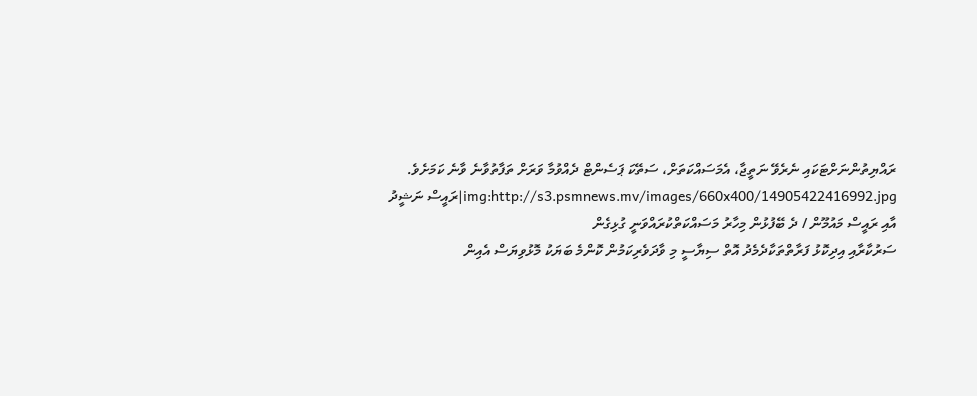ރައްޔިތުންނަށްޓަކައި ނެރެވޭ ނަތީޖާ، އެމަސައްކަތަށް، ސަތޭކަ ޕަސެންޓް ދެއްވުމާ ވަރަށް ތަފާތުވާނެ ވާނެ ކަމަށެވެ.
img:http://s3.psmnews.mv/images/660x400/14905422416992.jpg|ރައީސް ނަޝީދު އާއި ރައީސް މައުމޫން / ދެ ބޭފުޅުން މިހާރު މަސައްކަތްކުރައްވަނީ ގުޅިގެން
ސަރުކާރާއި އިދިކޮޅު ފަރާތްތަކާދެމެދު އޮތް ސިޔާސީ މި ވާދަވެރިކަމުން ކޮންމެ ބަޔަކު މޮޅުވިޔަސް އެއިން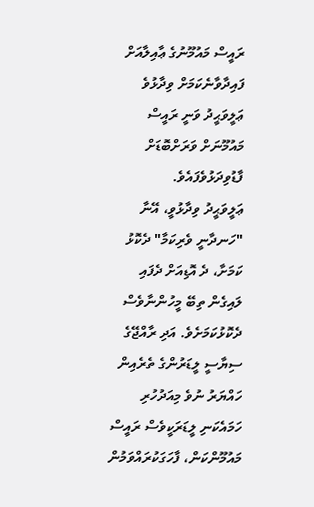ރައީސް މައުމޫނުގެ ޢާއިލާއަށް ފައިދާވާނެކަމަށް ވިދާޅުވެ ޢަލީވަޙީދު ވަނީ ރައީސް މައުމޫނަށް ވަރަށްބޮޑަށް ފާޑުވިދަޅުވެފައެވެ.
ޢަލީވަޙީދު ވިދާޅުވީ، އޭނާ "ހަނދާނީ ވެރިކަމާ" ދެކޮޅު ކަމަށާ، ދެ އޮޑިއަށް ދެފައި ލައިގެން ތިބޭ މީހުންނާވެސް ދެކޮޅުކަމަށެވެ. އަދި ރާއްޖޭގެ ސިޔާސީ ލީޑަރުންގެ ތެރެއިން ހައްޔަރު ނުވެ މިއަދުހުރި ހަމައެކަނި ލީޑަރަކީވެސް ރައީސް މައުމޫންކަން، ފާހަގަކުރައްވަމުން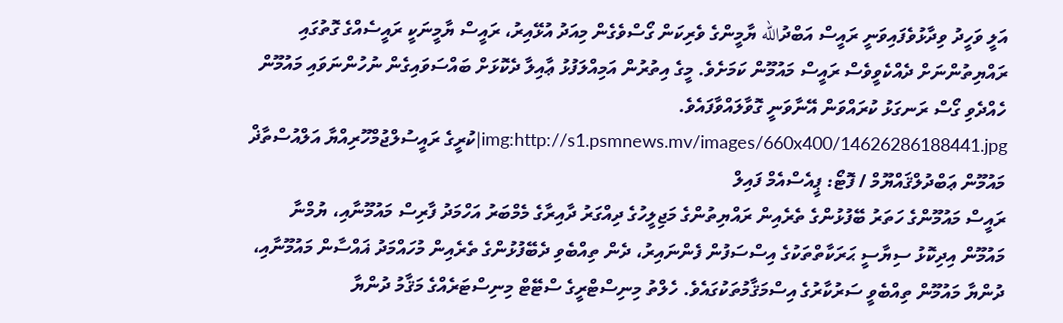އަލީ ވަހީދު ވިދާޅުވެފައިވަނީ ރައީސް އަބްދުالله ޔާމީންގެ ވެރިކަން ގޯސްވެގެން މިއަދު އުޅޭއިރު، ރައީސް ޔާމީނަކީ ރައީސެއްގެ ގޮތުގައި ރައްޔިތުންނަށް ދެއްކެވީވެސް ރައީސް މައުމޫން ކަމަށެވެ. މީގެ އިތުރުން އަމިއްލަފުޅު ޢާއިލާ ދެކޮޅަށް ބައްސަވައިގެން ނުހުންނަވައި މައުމޫން ހެއްދެވި ގޯސް ރަނގަޅު ކުރައްވަން އޭނާވަނީ ގޮވާލައްވާފައެވެ.
img:http://s1.psmnews.mv/images/660x400/14626286188441.jpg|ކުރީގެ ރައީސުލްޖުމްހޫރިއްޔާ އަލްއުސްތާޛް މައުމޫން ޢަބްދުލްޤައްޔޫމް / ފޮޓޯ: ޕީއެސްއެމް ފައިލް
ރައީސް މައުމޫންގެ ހަތަރު ބޭފުޅުންގެ ތެރެއިން ރައްޔިތުންގެ މަޖިލީހުގެ ދިއްގަރު ދާއިރާގެ މެމްބަރު އަހްމަދު ފާރިސް މައުމޫނާއި، ޔުމްނާ މައުމޫން އިދިކޮޅު ސިޔާސީ ޙަރަކާތްތަކުގެ އިސްސަފުން ފެންނައިރު، ދެން ތިއްބެވި ދެބޭފުޅުންގެ ތެރެއިން މުހައްމަދު ޣައްސާން މައުމޫނާއި، ދުންޔާ މައުމޫން ތިއްބެވީ ސަރުކާރުގެ އިސްމަޤާމުތަކުގައެވެ. ހެލްތު މިނިސްޓްރީގެ ސްޓޭޓް މިނިސްޓަރެއްގެ މަޤާމު ދުންޔާ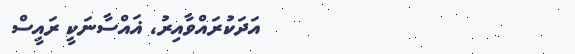އަދަކުރައްވާއިރު، ޣައްސާނަކީ ރައީސް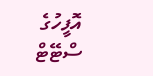އޮފީހުގެ ސްޓޭޓް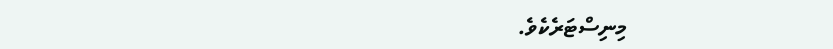މިނިސްޓަރެކެވެ.